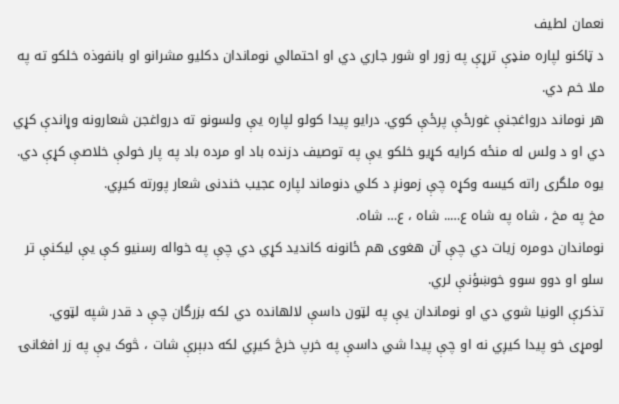نعمان لطیف
د ټاکنو لپاره منډې ترړې په زور او شور جاري دي او احتمالي نوماندان دکلیو مشرانو او بانفوذه خلکو ته په ملا خم دي.
هر نوماند درواغجنې غورځې پرځې کوي. درایو پیدا کولو لپاره یې ولسونو ته درواغجن شعارونه وړاندې کړي دي او د ولس له منځه کرایه کړيو خلکو یې په توصیف دزنده باد او مرده باد په پار خولې خلاصې کړې دي.
یوه ملگری راته کیسه وکړه چې زمونږ د کلي دنوماند لپاره عجیب خندنی شعار پورته کیږي.
مخ په مخ ، شاه په شاه ع….. شاه ، ع… شاه.
نوماندان دومره زیات دي چې آن هغوی هم ځانونه کاندید کړي دي چې په خواله رسنیو کې یې لیکنې تر سلو او دوو سوو خوښؤنې لري.
تذکرې الونیا شوي دي او نوماندان یې په لټون داسې لالهانده دي لکه بزرگان چې د قدر شپه لټوي.
لومړی خو پیدا کیږي نه او چې پیدا شي داسې په خرپ خرڅ کیږي لکه دبېرې شات ، څوک یې په زر افغانۍ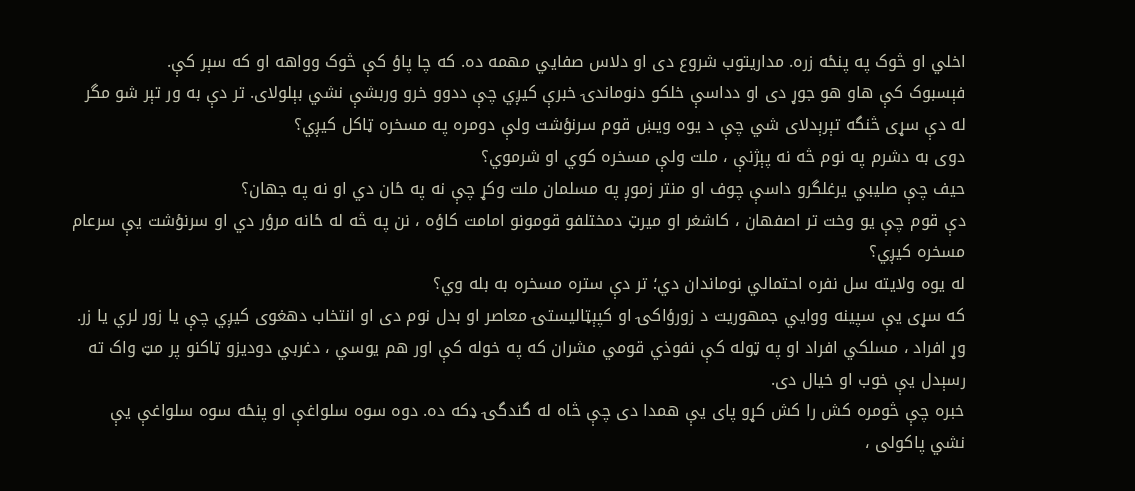اخلي او څوک په پنځه زره. مداریتوب شروع دی او دلاس صفایي مهمه ده. که چا پاؤ کې څوک وواهه او که سېر کې.
فېسبوک کې هاو هو جوړ دی او دداسې خلکو دنوماندۍ خبرې کیږي چې ددوو خرو وربشې نشي بېلولای. تر دې به ور تېر شو مگر له دې سړی څنگه تېرېدلای شي چې د یوه ویښ قوم سرنؤشت ولې دومره په مسخره ټاکل کیږي؟
دوی به دشرم په نوم څه نه پېژنې ، ملت ولې مسخره کوي او شرموي؟
حیف چې صلیبي یرغلگرو داسې چوف او منتر زموږ په مسلمان ملت وکړ چې نه په ځان دي او نه په جهان؟
دې قوم چې یو وخت تر اصفهان ، کاشغر او میرټ دمختلفو قومونو امامت کاؤه ، نن په څه له ځانه مرؤر دي او سرنؤشت یې سرعام مسخره کیږي؟
له یوه ولایته سل نفره احتمالي نوماندان دي؛ تر دې ستره مسخره به بله وي؟
که سړی یې سپینه ووایي جمهوریت د زورؤاکۍ او کپېټالیستۍ معاصر او بدل نوم دی او انتخاب دهغوی کیږي چې یا زور لري یا زر. وړ افراد ، مسلکي افراد او په ټوله کې نفوذي قومي مشران که په خوله کې اور هم یوسي ، دغربي دودیزو ټاکنو پر مټ واک ته رسېدل یې خوب او خیال دی.
خبره چې څومره کش را کش کړو پای یې همدا دی چې څاه له گندگۍ ډکه ده. دوه سوه سلواغې او پنځه سوه سلواغې یې نشي پاکولی ،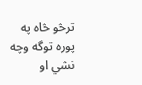ترڅو څاه په پوره توگه وچه نشي او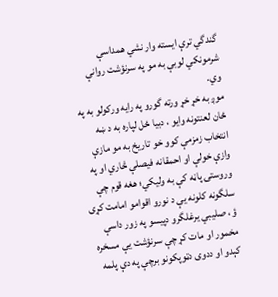گندگي ترې ایسته وار نشي همداسې شرمونکي لوبې به مو په سرنؤشت روانې وي.
موږ به خړ خړ ورته گورو په رایه ورکولو به په ځان لعنتونه وایو ، دبیا ځل لپاره به د ښه انتخاب زمزمې کوو خو تاریخ به مو مازې وازې خولې او احمقانه فیصلې څاري او په وروستۍ پاڼه کې به ولیکي؛ هغه قوم چې سلگونه کلونه یې د نورو اقوامو امامت کړی ؤ ، صلیبي یرغلگرو دپیسو په زور داسې مخمور او مات کړ چې سرنؤشت یې مسخره کېدو او ددوی دټوپکونو برچې په دې پلمه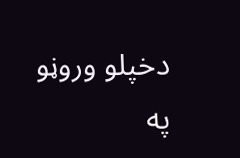دخپلو وروڼو په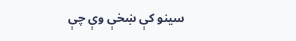سینو کې ښخې وې چې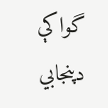گواکې دپنجابي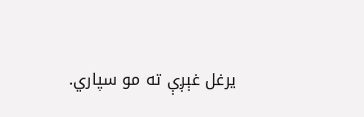یرغل غېږې ته مو سپاري.